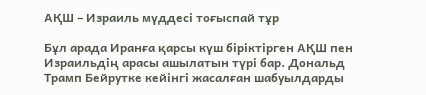АҚШ – Израиль мүддесі тоғыспай тұр

Бұл арада Иранға қарсы күш біріктірген АҚШ пен Израильдің арасы ашылатын түрі бар. Дональд Трамп Бейрутке кейінгі жасалған шабуылдарды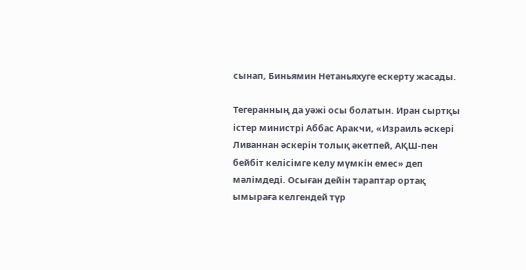сынап, Биньямин Нетаньяхуге ескерту жасады.

Тегеранның да уәжі осы болатын. Иран сыртқы істер министрі Аббас Аракчи, «Израиль әскері Ливаннан әскерін толық әкетпей, АҚШ-пен бейбіт келісімге келу мүмкін емес» деп мәлімдеді. Осыған дейін тараптар ортақ ымыраға келгендей түр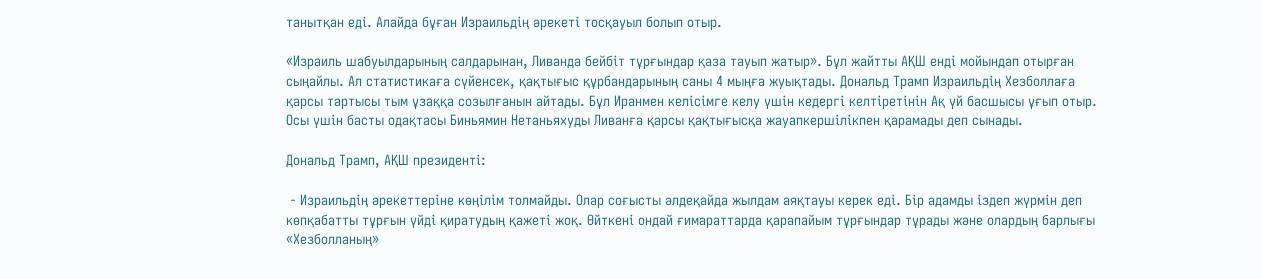танытқан еді. Алайда бұған Израильдің әрекеті тосқауыл болып отыр.

«Израиль шабуылдарының салдарынан, Ливанда бейбіт тұрғындар қаза тауып жатыр». Бұл жайтты АҚШ енді мойындап отырған сыңайлы. Ал статистикаға сүйенсек, қақтығыс құрбандарының саны 4 мыңға жуықтады. Дональд Трамп Израильдің Хезболлаға қарсы тартысы тым ұзаққа созылғанын айтады. Бұл Иранмен келісімге келу үшін кедергі келтіретінін Ақ үй басшысы ұғып отыр. Осы үшін басты одақтасы Биньямин Нетаньяхуды Ливанға қарсы қақтығысқа жауапкершілікпен қарамады деп сынады.

Дональд Трамп, АҚШ президенті:

 - Израильдің әрекеттеріне көңілім толмайды. Олар соғысты әлдеқайда жылдам аяқтауы керек еді. Бір адамды іздеп жүрмін деп көпқабатты тұрғын үйді қиратудың қажеті жоқ. Өйткені ондай ғимараттарда қарапайым тұрғындар тұрады және олардың барлығы «Хезболланың»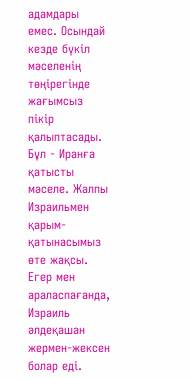адамдары емес. Осындай кезде бүкіл мәселенің төңірегінде жағымсыз пікір қалыптасады. Бұл - Иранға қатысты мәселе. Жалпы Израильмен қарым-қатынасымыз өте жақсы. Егер мен араласпағанда, Израиль әлдеқашан жермен-жексен болар еді.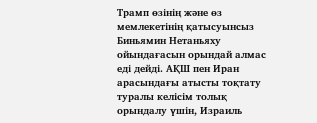Трамп өзінің және өз мемлекетінің қатысуынсыз Биньямин Нетаньяху ойындағасын орындай алмас еді дейді. АҚШ пен Иран арасындағы атысты тоқтату туралы келісім толық орындалу үшін, Израиль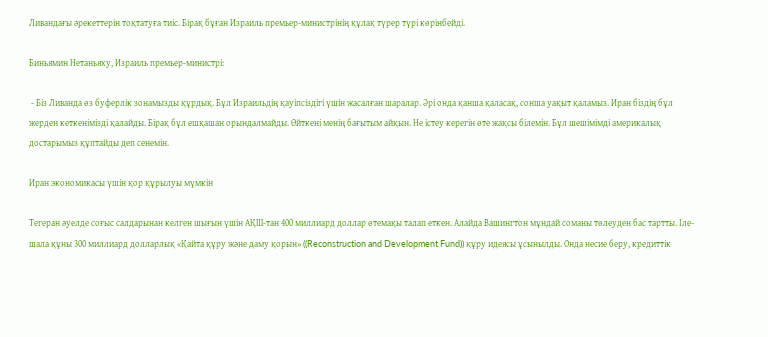Ливандағы әрекеттерін тоқтатуға тиіс. Бірақ бұған Израиль премьер-министрінің құлақ түрер түрі көрінбейді.

Биньямин Нетаньяху, Израиль премьер-министрі:

 - Біз Ливанда өз буферлік зонамызды құрдық. Бұл Израильдің қауіпсіздігі үшін жасалған шаралар. Әрі онда қанша қаласақ, сонша уақыт қаламыз. Иран біздің бұл жерден кеткенімізді қалайды. Бірақ бұл ешқашан орындалмайды. Өйткені менің бағытым айқын. Не істеу керегін өте жақсы білемін. Бұл шешімімді америкалық достарымыз құптайды деп сенемін.

Иран экономикасы үшін қор құрылуы мүмкін

Тегеран әуелде соғыс салдарынан келген шығын үшін АҚШ-тан 400 миллиард доллар өтемақы талап еткен. Алайда Вашингтон мұндай соманы төлеуден бас тартты. Іле-шала құны 300 миллиард долларлық «Қайта құру және даму қорын» ((Reconstruction and Development Fund)) құру идеясы ұсынылды. Онда несие беру, кредиттік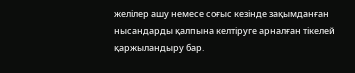желілер ашу немесе соғыс кезінде зақымданған нысандарды қалпына келтіруге арналған тікелей қаржыландыру бар.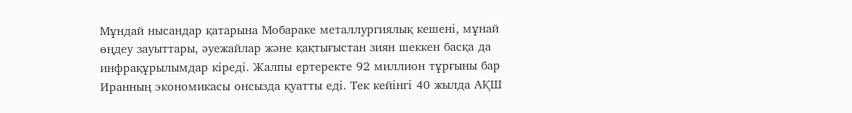Мұндай нысандар қатарына Мобараке металлургиялық кешені, мұнай өңдеу зауыттары, әуежайлар және қақтығыстан зиян шеккен басқа да инфрақұрылымдар кіреді. Жалпы ертеректе 92 миллион тұрғыны бар Иранның экономикасы онсызда қуатты еді. Тек кейінгі 40 жылда АҚШ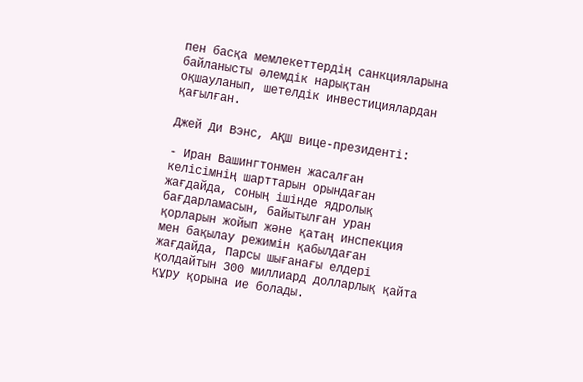пен басқа мемлекеттердің санкцияларына байланысты әлемдік нарықтан оқшауланып, шетелдік инвестициялардан қағылған.

Джей Ди Вэнс, АҚШ вице-президенті:

- Иран Вашингтонмен жасалған келісімнің шарттарын орындаған жағдайда, соның ішінде ядролық бағдарламасын, байытылған уран қорларын жойып және қатаң инспекция мен бақылау режимін қабылдаған жағдайда, Парсы шығанағы елдері қолдайтын 300 миллиард долларлық қайта құру қорына ие болады.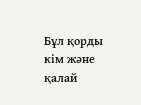Бұл қорды кім және қалай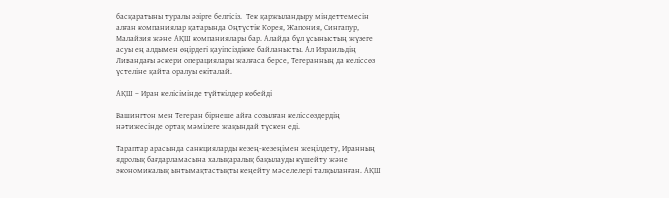басқаратыны туралы әзірге белгісіз.  Тек қаржыландыру міндеттемесін алған компаниялар қатарында Оңтүстік Корея, Жапония, Сингапур, Малайзия және АҚШ компаниялары бар. Алайда бұл ұсыныстың жүзеге асуы ең алдымен өңірдегі қауіпсіздікке байланысты. Ал Израильдің Ливандағы әскери операциялары жалғаса берсе, Тегеранның да келіссөз үстеліне қайта оралуы екіталай.

АҚШ – Иран келісімінде түйткілдер көбейді

Вашингтон мен Тегеран бірнеше айға созылған келіссөздердің нәтижесінде ортақ мәмілеге жақындай түскен еді.

Тараптар арасында санкцияларды кезең-кезеңімен жеңілдету, Иранның ядролық бағдарламасына халықаралық бақылауды күшейту және экономикалық ынтымақтастықты кеңейту мәселелері талқыланған. АҚШ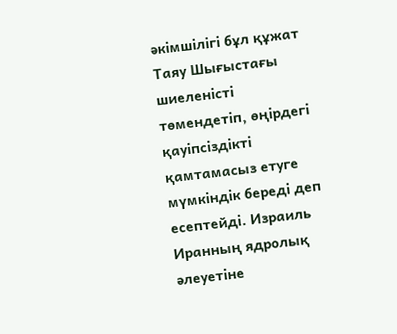әкімшілігі бұл құжат Таяу Шығыстағы шиеленісті төмендетіп, өңірдегі қауіпсіздікті қамтамасыз етуге мүмкіндік береді деп есептейді. Израиль Иранның ядролық әлеуетіне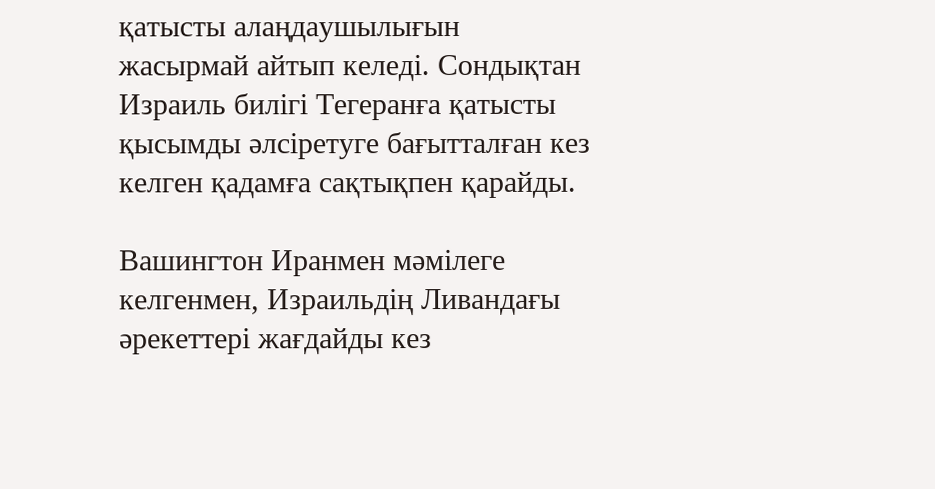қатысты алаңдаушылығын жасырмай айтып келеді. Сондықтан Израиль билігі Тегеранға қатысты қысымды әлсіретуге бағытталған кез келген қадамға сақтықпен қарайды.

Вашингтон Иранмен мәмілеге келгенмен, Израильдің Ливандағы әрекеттері жағдайды кез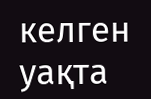келген уақта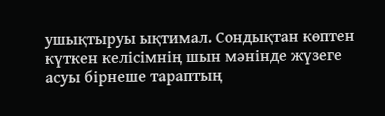ушықтыруы ықтимал. Сондықтан көптен күткен келісімнің шын мәнінде жүзеге асуы бірнеше тараптың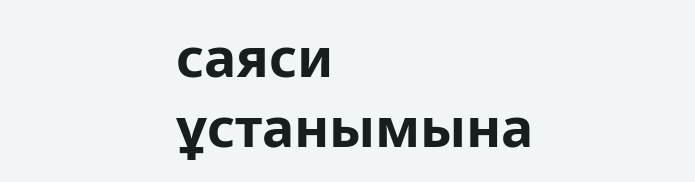саяси ұстанымына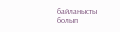байланысты болып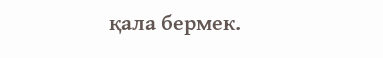қала бермек.